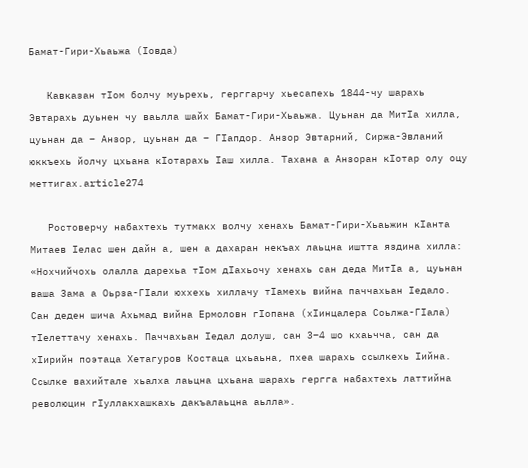Бамат-Гири-Хьаьжа (Iовда)

   Кавказан тIом болчу муьрехь, герггарчу хьесапехь 1844-чу шарахь Эвтарахь дуьнен чу ваьлла шайх Бамат-Гири-Хьаьжа. Цуьнан да МитIа хилла, цуьнан да – Анзор, цуьнан да – ГIапдор. Анзор Эвтарний, Сиржа-Эвланий юккъехь йолчу цхьана кIотарахь Iаш хилла. Тахана а Анзоран кIотар олу оцу меттигах.article274

   Ростоверчу набахтехь тутмакх волчу хенахь Бамат-Гири-Хьаьжин кIанта Митаев Iелас шен дайн а, шен а дахаран некъах лаьцна иштта яздина хилла: «Нохчийчохь олалла дарехьа тIом дIахьочу хенахь сан деда МитIа а, цуьнан ваша Зама а Оьрза-ГIали юххехь хиллачу тIамехь вийна паччахьан Iедало. Сан деден шича Ахьмад вийна Ермоловн гIопана (хIинцалера Соьлжа-ГIала) тIелеттачу хенахь. Паччахьан Iедал долуш, сан 3–4 шо кхаьчча, сан да хIирийн поэтаца Хетагуров Костаца цхьаьна, пхеа шарахь ссылкехь Iийна. Ссылке вахийтале хьалха лаьцна цхьана шарахь гергга набахтехь латтийна революцин гIуллакхашкахь дакъалаьцна аьлла».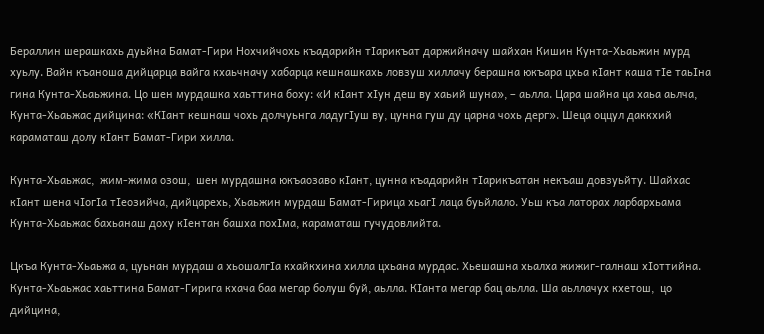Бераллин шерашкахь дуьйна Бамат-Гири Нохчийчохь къадарийн тIарикъат даржийначу шайхан Кишин Кунта-Хьаьжин мурд хуьлу. Вайн къаноша дийцарца вайга кхаьчначу хабарца кешнашкахь ловзуш хиллачу берашна юкъара цхьа кIант каша тIе таьIна гина Кунта-Хьаьжина. Цо шен мурдашка хаьттина боху: «И кIант хIун деш ву хаьий шуна», – аьлла. Цара шайна ца хаьа аьлча, Кунта-Хьаьжас дийцина: «КIант кешнаш чохь долчуьнга ладугIуш ву, цунна гуш ду царна чохь дерг». Шеца оццул даккхий караматаш долу кIант Бамат-Гири хилла.

Кунта-Хьаьжас,  жим-жима озош,  шен мурдашна юкъаозаво кIант, цунна къадарийн тIарикъатан некъаш довзуьйту. Шайхас кIант шена чIогIа тIеозийча, дийцарехь, Хьаьжин мурдаш Бамат-Гирица хьагI лаца буьйлало. Уьш къа латорах ларбархьама Кунта-Хьаьжас бахьанаш доху кIентан башха похIма, караматаш гучудовлийта.

Цкъа Кунта-Хьаьжа а, цуьнан мурдаш а хьошалгIа кхайкхина хилла цхьана мурдас. Хьешашна хьалха жижиг-галнаш хIоттийна. Кунта-Хьаьжас хаьттина Бамат-Гирига кхача баа мегар болуш буй, аьлла. КIанта мегар бац аьлла. Ша аьллачух кхетош,  цо дийцина,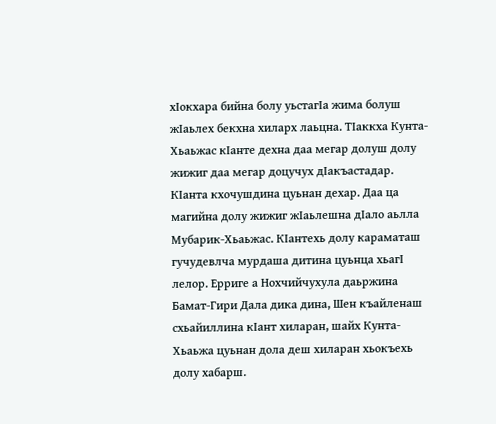хIокхара бийна болу уьстагIа жима болуш жIаьлех бекхна хиларх лаьцна. ТIаккха Кунта-Хьаьжас кIанте дехна даа мегар долуш долу жижиг даа мегар доцучух дIакъастадар. КIанта кхочушдина цуьнан дехар. Даа ца магийна долу жижиг жIаьлешна дIало аьлла Мубарик-Хьаьжас. КIантехь долу караматаш гучудевлча мурдаша дитина цуьнца хьагI лелор. Ерриге а Нохчийчухула даьржина Бамат-Гири Дала дика дина, Шен къайленаш схьайиллина кIант хиларан, шайх Кунта-Хьаьжа цуьнан дола деш хиларан хьокъехь долу хабарш.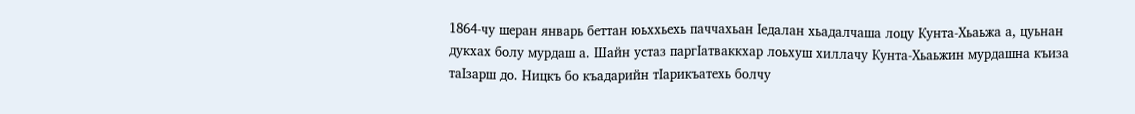1864-чу шеран январь беттан юьххьехь паччахьан Iедалан хьадалчаша лоцу Кунта-Хьаьжа а, цуьнан дукхах болу мурдаш а. Шайн устаз паргIатваккхар лоьхуш хиллачу Кунта-Хьаьжин мурдашна къиза таIзарш до. Ницкъ бо къадарийн тIарикъатехь болчу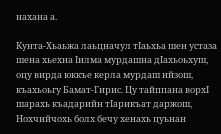нахана а.

Кунта-Хьаьжа лаьцначул тIаьхьа шен устаза шена хьехна Iилма мурдашна дIахьоьхуш, оцу вирда юккъе керла мурдаш ийзош, къахьоьгу Бамат-Гирис. Цу тайппана ворхI шарахь къадарийн тIарикъат даржош,  Нохчийчохь болх бечу хенахь цуьнан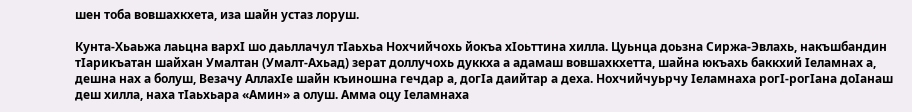шен тоба вовшахкхета, иза шайн устаз лоруш.

Кунта-Хьаьжа лаьцна вархI шо даьллачул тIаьхьа Нохчийчохь йокъа хIоьттина хилла. Цуьнца доьзна Сиржа-Эвлахь, накъшбандин тIарикъатан шайхан Умалтан (Умалт-Ахьад) зерат доллучохь дуккха а адамаш вовшахкхетта, шайна юкъахь баккхий Iеламнах а, дешна нах а болуш, Везачу АллахIе шайн къиношна гечдар а, догIа даийтар а деха. Нохчийчуьрчу Iеламнаха рогI-рогIана доIанаш деш хилла, наха тIаьхьара «Амин» а олуш. Амма оцу Iеламнаха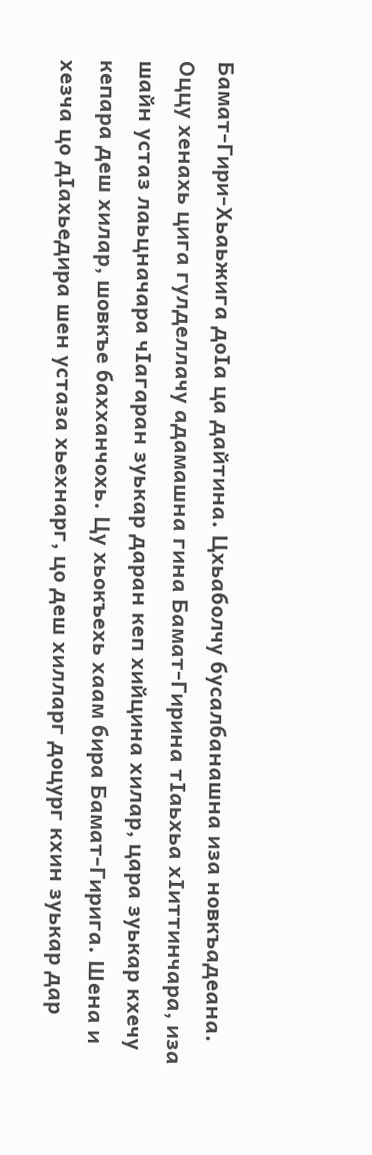Бамат-Гири-Хьаьжига доIа ца дайтина. Цхьаболчу бусалбанашна иза новкъадеана. Оццу хенахь цига гулделлачу адамашна гина Бамат-Гирина тIаьхьа хIиттинчара, иза шайн устаз лаьцначара чIагаран зуькар даран кеп хийцина хилар, цара зуькар кхечу кепара деш хилар, шовкъе бахханчохь. Цу хьокъехь хаам бира Бамат-Гирига. Шена и хезча цо дIахьедира шен устаза хьехнарг, цо деш хилларг доцург кхин зуькар дар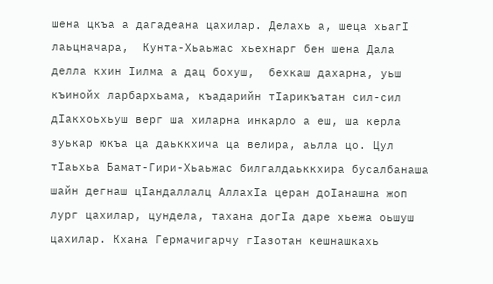шена цкъа а дагадеана цахилар. Делахь а, шеца хьагI лаьцначара,  Кунта-Хьаьжас хьехнарг бен шена Дала делла кхин Iилма а дац бохуш,  бехкаш дахарна, уьш къинойх ларбархьама, къадарийн тIарикъатан сил-сил дIакхоьхьуш верг ша хиларна инкарло а еш, ша керла зуькар юкъа ца даьккхича ца велира, аьлла цо. Цул тIаьхьа Бамат-Гири-Хьаьжас билгалдаьккхира бусалбанаша шайн дегнаш цIандаллалц АллахIа церан доIанашна жоп лург цахилар, цундела, тахана догIа даре хьежа оьшуш цахилар. Кхана Гермачигарчу гIазотан кешнашкахь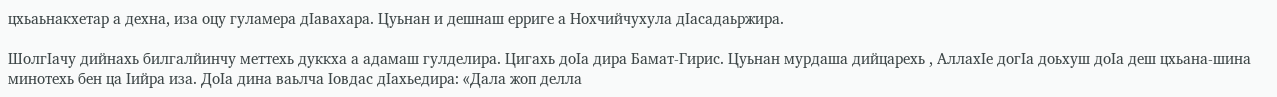цхьаьнакхетар а дехна, иза оцу гуламера дIавахара. Цуьнан и дешнаш ерриге а Нохчийчухула дIасадаьржира.

ШолгIачу дийнахь билгалйинчу меттехь дуккха а адамаш гулделира. Цигахь доIа дира Бамат-Гирис. Цуьнан мурдаша дийцарехь , АллахIе догIа доьхуш доIа деш цхьана-шина минотехь бен ца Iийра иза. ДоIа дина ваьлча Iовдас дIахьедира: «Дала жоп делла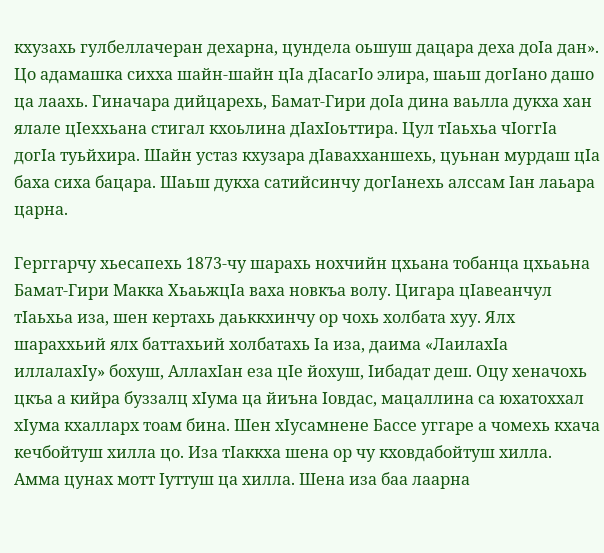кхузахь гулбеллачеран дехарна, цундела оьшуш дацара деха доIа дан». Цо адамашка сихха шайн-шайн цIа дIасагIо элира, шаьш догIано дашо ца лаахь. Гиначара дийцарехь, Бамат-Гири доIа дина ваьлла дукха хан ялале цIеххьана стигал кхоьлина дIахIоьттира. Цул тIаьхьа чIоггIа догIа туьйхира. Шайн устаз кхузара дIавахханшехь, цуьнан мурдаш цIа баха сиха бацара. Шаьш дукха сатийсинчу догIанехь алссам Iан лаьара царна.

Герггарчу хьесапехь 1873-чу шарахь нохчийн цхьана тобанца цхьаьна Бамат-Гири Макка ХьаьжцIа ваха новкъа волу. Цигара цIавеанчул тIаьхьа иза, шен кертахь даьккхинчу ор чохь холбата хуу. Ялх шараххьий ялх баттахьий холбатахь Iа иза, даима «ЛаилахIа иллалахIу» бохуш, АллахIан еза цIе йохуш, Iибадат деш. Оцу хеначохь цкъа а кийра буззалц хIума ца йиъна Iовдас, мацаллина са юхатоххал хIума кхалларх тоам бина. Шен хIусамнене Бассе уггаре а чомехь кхача кечбойтуш хилла цо. Иза тIаккха шена ор чу кховдабойтуш хилла. Амма цунах мотт Iуттуш ца хилла. Шена иза баа лаарна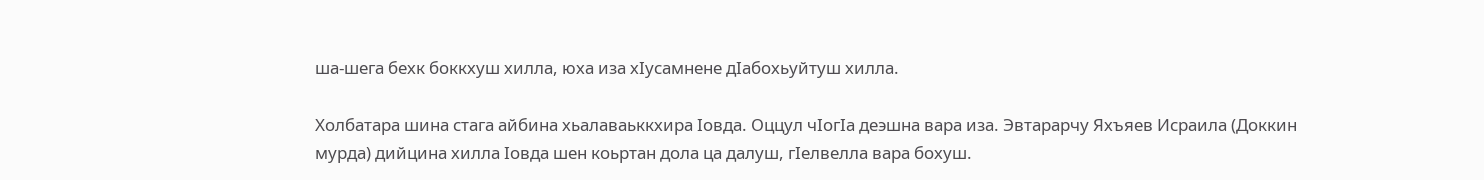ша-шега бехк боккхуш хилла, юха иза хIусамнене дIабохьуйтуш хилла.

Холбатара шина стага айбина хьалаваьккхира Iовда. Оццул чIогIа деэшна вара иза. Эвтарарчу Яхъяев Исраила (Доккин мурда) дийцина хилла Iовда шен коьртан дола ца далуш, гIелвелла вара бохуш.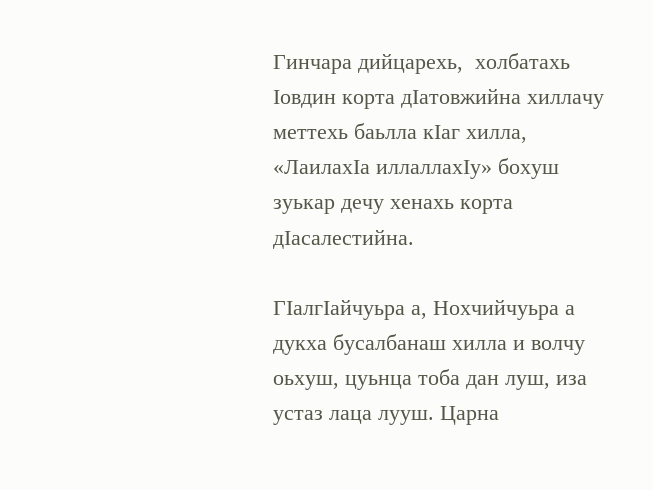Гинчара дийцарехь,  холбатахь Iовдин корта дIатовжийна хиллачу меттехь баьлла кIаг хилла, «ЛаилахIа иллаллахIу» бохуш зуькар дечу хенахь корта дIасалестийна.

ГIалгIайчуьра а, Нохчийчуьра а дукха бусалбанаш хилла и волчу оьхуш, цуьнца тоба дан луш, иза устаз лаца лууш. Царна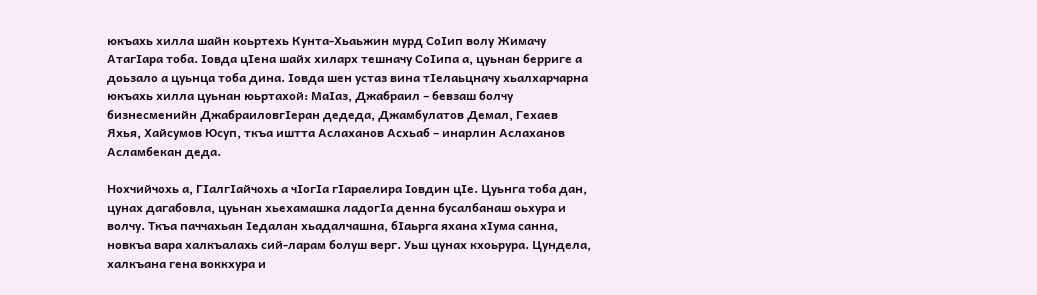юкъахь хилла шайн коьртехь Кунта-Хьаьжин мурд СоIип волу Жимачу АтагIара тоба. Iовда цIена шайх хиларх тешначу СоIипа а, цуьнан берриге а доьзало а цуьнца тоба дина. Iовда шен устаз вина тIелаьцначу хьалхарчарна юкъахь хилла цуьнан юьртахой: МаIаз, Джабраил – бевзаш болчу бизнесменийн ДжабраиловгIеран дедеда, Джамбулатов Демал, Гехаев Яхья, Хайсумов Юсуп, ткъа иштта Аслаханов Асхьаб – инарлин Аслаханов Асламбекан деда.

Нохчийчохь а, ГIалгIайчохь а чIогIа гIараелира Iовдин цIе. Цуьнга тоба дан, цунах дагабовла, цуьнан хьехамашка ладогIа денна бусалбанаш оьхура и волчу. Ткъа паччахьан Iедалан хьадалчашна, бIаьрга яхана хIума санна, новкъа вара халкъалахь сий-ларам болуш верг. Уьш цунах кхоьрура. Цундела,  халкъана гена воккхура и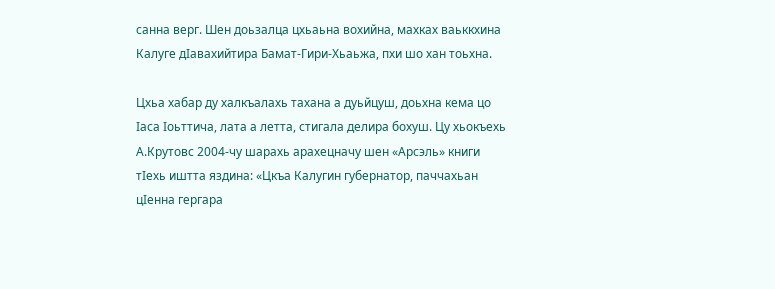санна верг. Шен доьзалца цхьаьна вохийна, махках ваьккхина Калуге дIавахийтира Бамат-Гири-Хьаьжа, пхи шо хан тоьхна.

Цхьа хабар ду халкъалахь тахана а дуьйцуш, доьхна кема цо Iаса Iоьттича, лата а летта, стигала делира бохуш. Цу хьокъехь А.Крутовс 2004-чу шарахь арахецначу шен «Арсэль» книги тIехь иштта яздина: «Цкъа Калугин губернатор, паччахьан цIенна гергара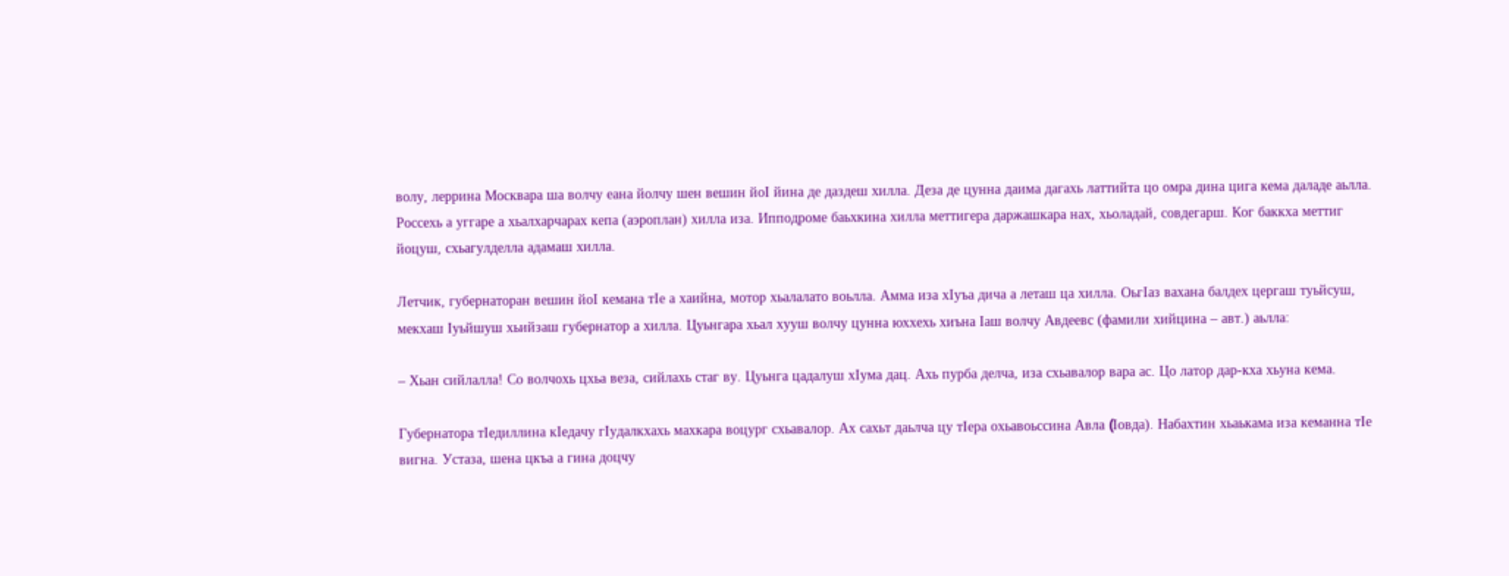волу, леррина Москвара ша волчу еана йолчу шен вешин йоI йина де даздеш хилла. Деза де цунна даима дагахь латтийта цо омра дина цига кема даладе аьлла. Россехь а уггаре а хьалхарчарах кепа (аэроплан) хилла иза. Ипподроме баьхкина хилла меттигера даржашкара нах, хьоладай, совдегарш. Ког баккха меттиг йоцуш, схьагулделла адамаш хилла.

Летчик, губернаторан вешин йоI кемана тIе а хаийна, мотор хьалалато воьлла. Амма иза хIуъа дича а леташ ца хилла. ОьгIаз вахана балдех цергаш туьйсуш, мекхаш Iуьйшуш хьийзаш губернатор а хилла. Цуьнгара хьал хууш волчу цунна юххехь хиъна Iаш волчу Авдеевс (фамили хийцина – авт.) аьлла:

– Хьан сийлалла! Со волчохь цхьа веза, сийлахь стаг ву. Цуьнга цадалуш хIума дац. Ахь пурба делча, иза схьавалор вара ас. Цо латор дар-кха хьуна кема.

Губернатора тIедиллина кIедачу гIудалкхахь махкара воцург схьавалор. Ах сахьт даьлча цу тIера охьавоьссина Авла (Iовда). Набахтин хьаькама иза кеманна тIе вигна. Устаза, шена цкъа а гина доцчу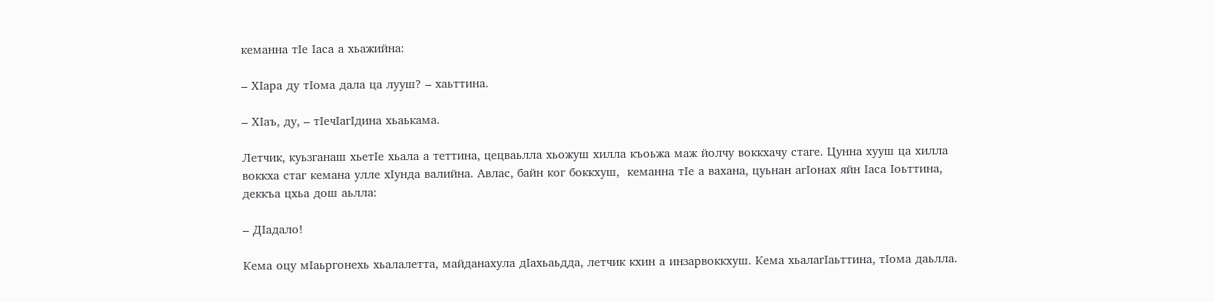кеманна тIе Iаса а хьажийна:

– ХIара ду тIома дала ца лууш? – хаьттина.

– ХIаъ, ду, – тIечIагIдина хьаькама.

Летчик, куьзганаш хьетIе хьала а теттина, цецваьлла хьожуш хилла къоьжа маж йолчу воккхачу стаге. Цунна хууш ца хилла воккха стаг кемана улле хIунда валийна. Авлас, байн ког боккхуш,  кеманна тIе а вахана, цуьнан агIонах яйн Iаса Iоьттина, деккъа цхьа дош аьлла:

– ДIадало!

Кема оцу мIаьргонехь хьалалетта, майданахула дIахьаьдда, летчик кхин а инзарвоккхуш. Кема хьалагIаьттина, тIома даьлла.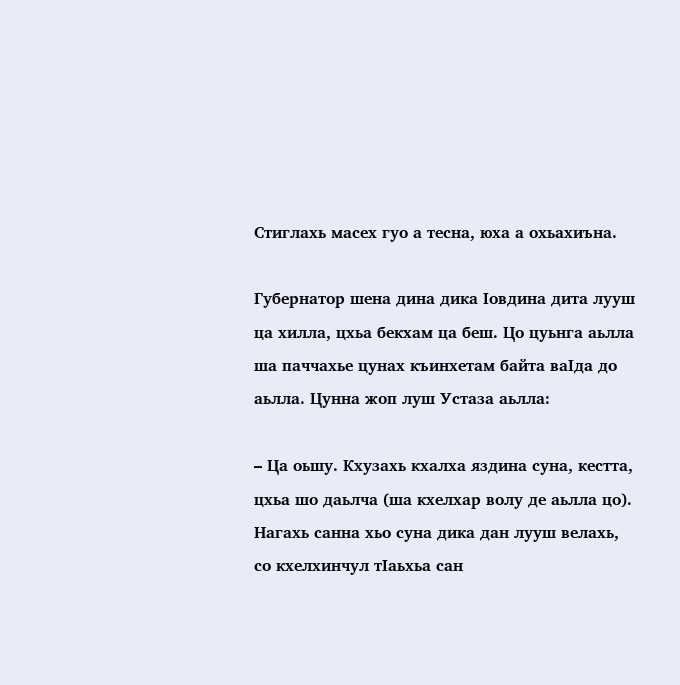Стиглахь масех гуо а тесна, юха а охьахиъна.

Губернатор шена дина дика Iовдина дита лууш ца хилла, цхьа бекхам ца беш. Цо цуьнга аьлла ша паччахье цунах къинхетам байта ваIда до аьлла. Цунна жоп луш Устаза аьлла:

– Ца оьшу. Кхузахь кхалха яздина суна, кестта, цхьа шо даьлча (ша кхелхар волу де аьлла цо). Нагахь санна хьо суна дика дан лууш велахь, со кхелхинчул тIаьхьа сан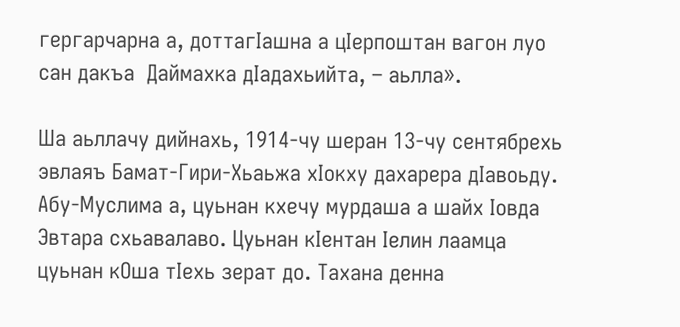гергарчарна а, доттагIашна а цIерпоштан вагон луо сан дакъа  Даймахка дIадахьийта, – аьлла».

Ша аьллачу дийнахь, 1914-чу шеран 13-чу сентябрехь эвлаяъ Бамат-Гири-Хьаьжа хIокху дахарера дIавоьду. Абу-Муслима а, цуьнан кхечу мурдаша а шайх Iовда Эвтара схьавалаво. Цуьнан кIентан Iелин лаамца цуьнан кОша тIехь зерат до. Тахана денна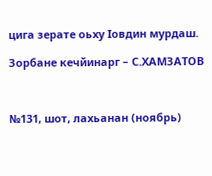цига зерате оьху Iовдин мурдаш.

Зорбане кечйинарг – С.ХАМЗАТОВ



№131, шот, лахьанан (ноябрь)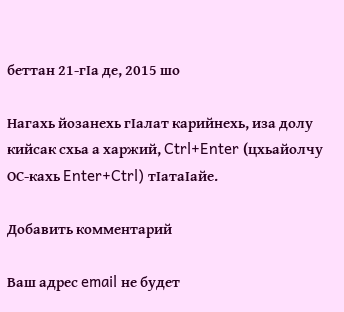беттан 21-гIа де, 2015 шо

Нагахь йозанехь гIалат карийнехь, иза долу кийсак схьа а харжий, Ctrl+Enter (цхьайолчу ОС-кахь Enter+Ctrl) тIатаIайе.

Добавить комментарий

Ваш адрес email не будет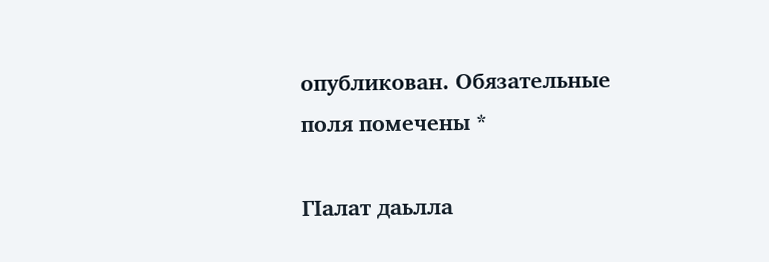опубликован. Обязательные поля помечены *

ГIалат даьлла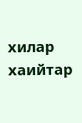хилар хаийтар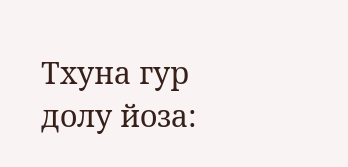Тхуна гур долу йоза: